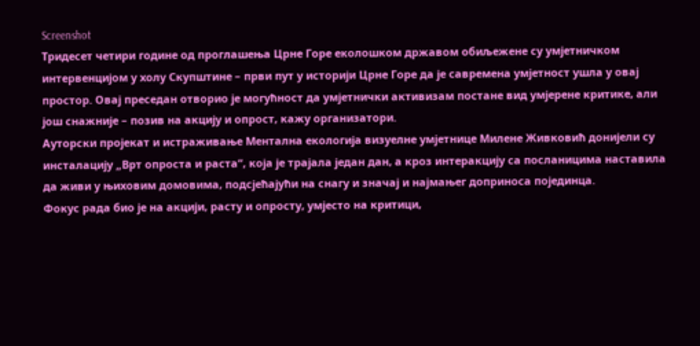Screenshot
Тридесет четири године од проглашења Црне Горе еколошком државом обиљежене су умјетничком интервенцијом у холу Скупштине – први пут у историји Црне Горе да је савремена умјетност ушла у овај простор. Овај преседан отворио је могућност да умјетнички активизам постане вид умјерене критике, али још снажније – позив на акцију и опрост, кажу организатори.
Ауторски пројекат и истраживање Ментална екологија визуелне умјетнице Милене Живковић донијели су инсталацију „Врт опроста и раста“, која је трајала један дан, а кроз интеракцију са посланицима наставила да живи у њиховим домовима, подсјећајући на снагу и значај и најмањег доприноса појединца.
Фокус рада био је на акцији, расту и опросту, умјесто на критици,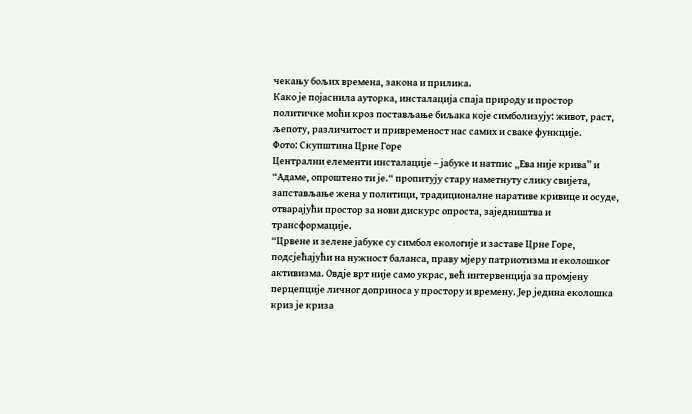чекању бољих времена, закона и прилика.
Како је појаснила ауторка, инсталација спаја природу и простор политичке моћи кроз постављање биљака које симболизују: живот, раст, љепоту, различитост и привременост нас самих и сваке функције.
Фото: Скупштина Црне Горе
Централни елементи инсталације – јабуке и натпис „Ева није крива” и “Адаме, опроштено ти је.“ пропитују стару наметнуту слику свијета, запстављање жена у политици, традиционалне наративе кривице и осуде, отварајући простор за нови дискурс опроста, заједништва и трансформације.
“Црвене и зелене јабуке су симбол екологије и заставе Црне Горе, подсјећајући на нужност баланса, праву мјеру патриотизма и еколошког активизма. Овдје врт није само украс, већ интервенција за промјену перцепције личног доприноса у простору и времену. Јер једина еколошка криз је криза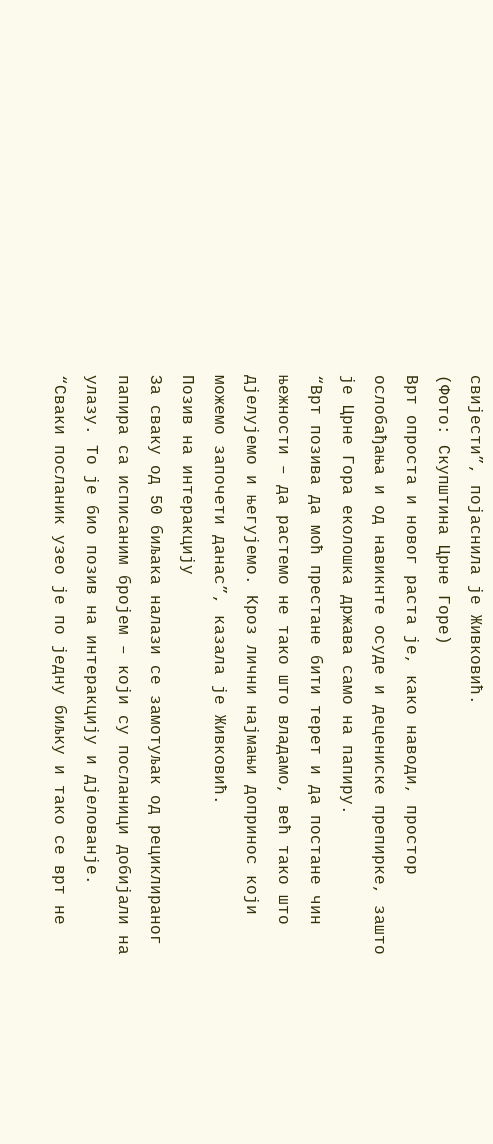свијести”, појаснила је Живковић.
(Фото: Скупштина Црне Горе)
Врт опроста и новог раста је, како наводи, простор ослобађања и од навикнте осуде и децениске препирке, зашто је Црне Гора еколошка држава само на папиру.
“Врт позива да моћ престане бити терет и да постане чин њежности – да растемо не тако што владамо, већ тако што дјелујемо и његујемо. Кроз лични најмањи допринос који можемо започети данас”, казала је Живковић.
Позив на интеракцију
За сваку од 50 биљака налази се замотуљак од рециклираног папира са исписаним бројем – који су посланици добијали на улазу. То је био позив на интеракцију и дјелованје.
“Сваки посланик узео је по једну биљку и тако се врт не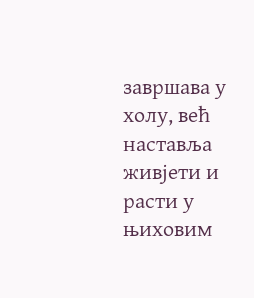завршава у холу, већ наставља живјети и расти у њиховим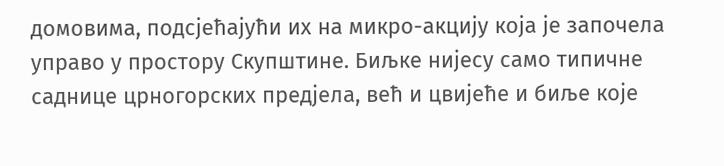домовима, подсјећајући их на микро-акцију која је започела управо у простору Скупштине. Биљке нијесу само типичне саднице црногорских предјела, већ и цвијеће и биље које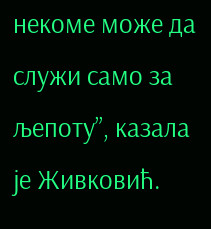некоме може да служи само за љепоту”, казала је Живковић.